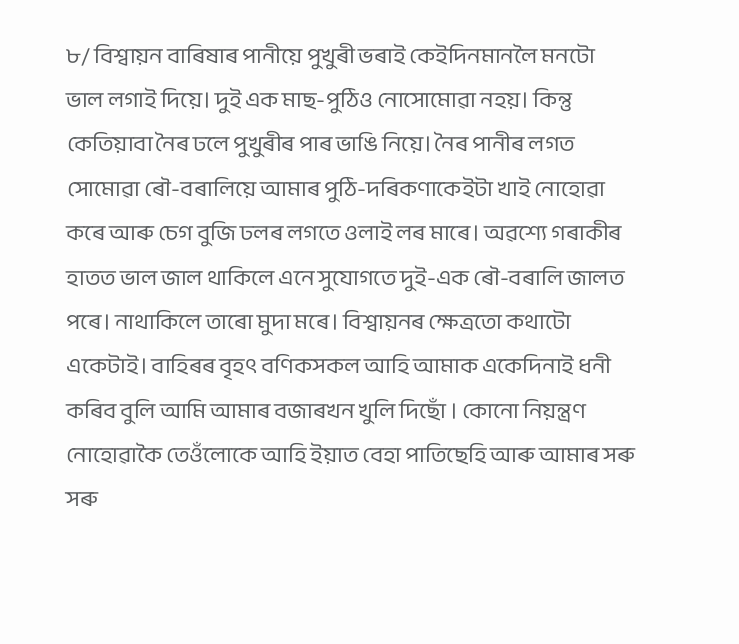৮/ বিশ্বায়ন বাৰিষাৰ পানীয়ে পুখুৰী ভৰাই কেইদিনমানলৈ মনটো ভাল লগাই দিয়ে। দুই এক মাছ-পুঠিও নোসোমোৱা নহয়। কিন্তু কেতিয়াবা নৈৰ ঢলে পুখুৰীৰ পাৰ ভাঙি নিয়ে। নৈৰ পানীৰ লগত সোমোৱা ৰৌ-বৰালিয়ে আমাৰ পুঠি-দৰিকণাকেইটা খাই নোহোৱা কৰে আৰু চেগ বুজি ঢলৰ লগতে ওলাই লৰ মাৰে। অৱশ্যে গৰাকীৰ হাতত ভাল জাল থাকিলে এনে সুযোগতে দুই-এক ৰৌ-বৰালি জালত পৰে। নাথাকিলে তাৰো মুদা মৰে। বিশ্বায়নৰ ক্ষেত্ৰতো কথাটো একেটাই। বাহিৰৰ বৃহৎ বণিকসকল আহি আমাক একেদিনাই ধনী কৰিব বুলি আমি আমাৰ বজাৰখন খুলি দিছোঁ । কোনো নিয়ন্ত্রণ নোহোৱাকৈ তেওঁলোকে আহি ইয়াত বেহা পাতিছেহি আৰু আমাৰ সৰু সৰু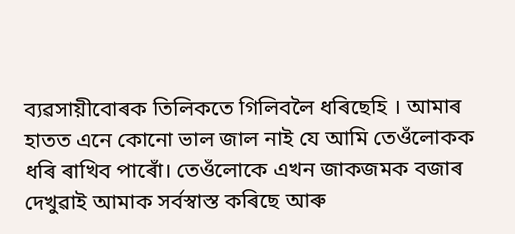ব্যৱসায়ীবোৰক তিলিকতে গিলিবলৈ ধৰিছেহি । আমাৰ হাতত এনে কোনো ভাল জাল নাই যে আমি তেওঁলোকক ধৰি ৰাখিব পাৰোঁ। তেওঁলোকে এখন জাকজমক বজাৰ দেখুৱাই আমাক সৰ্বস্বাস্ত কৰিছে আৰু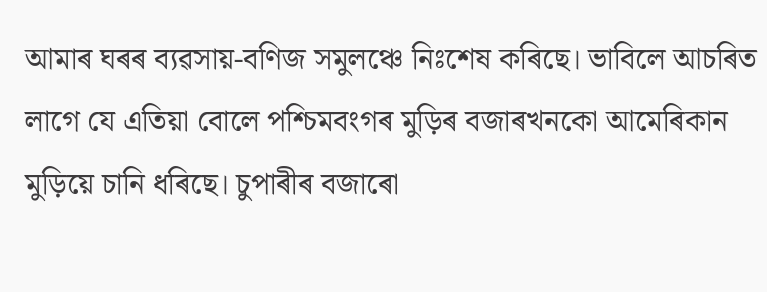আমাৰ ঘৰৰ ব্যৱসায়-বণিজ সমুলঞ্চে নিঃশেষ কৰিছে। ভাবিলে আচৰিত লাগে যে এতিয়া বোলে পশ্চিমবংগৰ মুড়িৰ বজাৰখনকো আমেৰিকান মুড়িয়ে চানি ধৰিছে। চুপাৰীৰ বজাৰো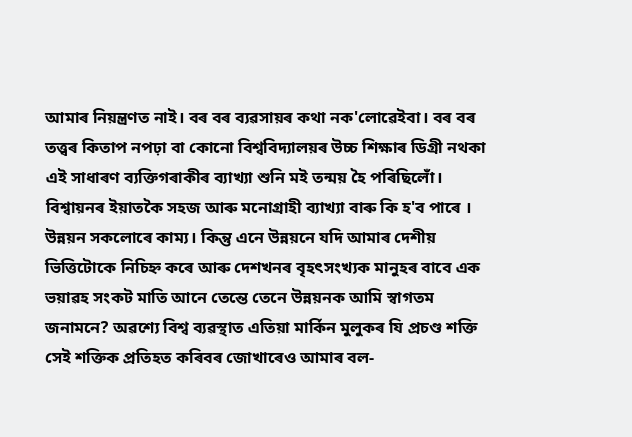আমাৰ নিয়ন্ত্ৰণত নাই। বৰ বৰ ব্যৱসায়ৰ কথা নক'লোৱেইবা। বৰ বৰ তত্ত্বৰ কিতাপ নপঢ়া বা কোনো বিশ্ববিদ্যালয়ৰ উচ্চ শিক্ষাৰ ডিগ্ৰী নথকা এই সাধাৰণ ব্যক্তিগৰাকীৰ ব্যাখ্যা শুনি মই তন্ময় হৈ পৰিছিলোঁ। বিশ্বায়নৰ ইয়াতকৈ সহজ আৰু মনোগ্ৰাহী ব্যাখ্যা বাৰু কি হ'ব পাৰে । উন্নয়ন সকলোৰে কাম্য। কিন্তু এনে উন্নয়নে যদি আমাৰ দেশীয় ভিত্তিটোকে নিচিহ্ন কৰে আৰু দেশখনৰ বৃহৎসংখ্যক মানুহৰ বাবে এক ভয়াৱহ সংকট মাতি আনে তেন্তে তেনে উন্নয়নক আমি স্বাগতম জনামনে? অৱশ্যে বিশ্ব ব্যৱস্থাত এতিয়া মার্কিন মুলুকৰ যি প্ৰচণ্ড শক্তি সেই শক্তিক প্রতিহত কৰিবৰ জোখাৰেও আমাৰ বল-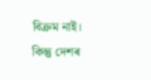বিক্ৰম নাই। কিন্তু দেশৰ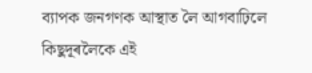ব্যাপক জনগণক আস্থাত লৈ আগবাঢ়িলে কিছুদূৰলৈকে এই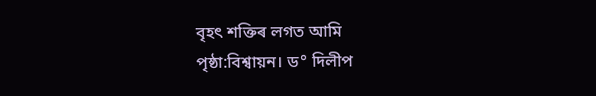বৃহৎ শক্তিৰ লগত আমি
পৃষ্ঠা:বিশ্বায়ন। ড° দিলীপ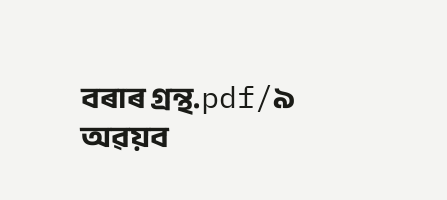বৰাৰ গ্ৰন্থ.pdf/৯
অৱয়ব